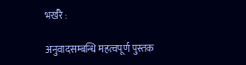भर्खरै :

अनुवादसम्बन्धि महत्वपूर्ण पुस्तक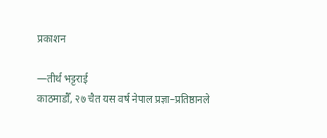प्रकाशन

—तीर्थ भट्टराई
काठमाडौँ, २७ चैत यस वर्ष नेपाल प्रज्ञा–प्रतिष्ठानले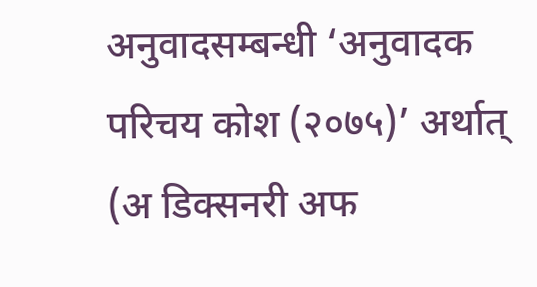अनुवादसम्बन्धी ‘अनुवादक परिचय कोश (२०७५)’ अर्थात् (अ डिक्सनरी अफ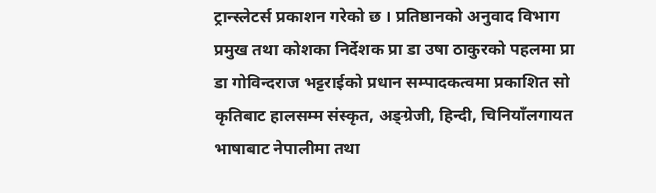ट्रान्स्लेटर्स प्रकाशन गरेको छ । प्रतिष्ठानको अनुवाद विभाग प्रमुख तथा कोशका निर्देशक प्रा डा उषा ठाकुरको पहलमा प्रा डा गोविन्दराज भट्टराईको प्रधान सम्पादकत्वमा प्रकाशित सो कृतिबाट हालसम्म संस्कृत, अङ्ग्रेजी, हिन्दी, चिनियाँलगायत भाषाबाट नेपालीमा तथा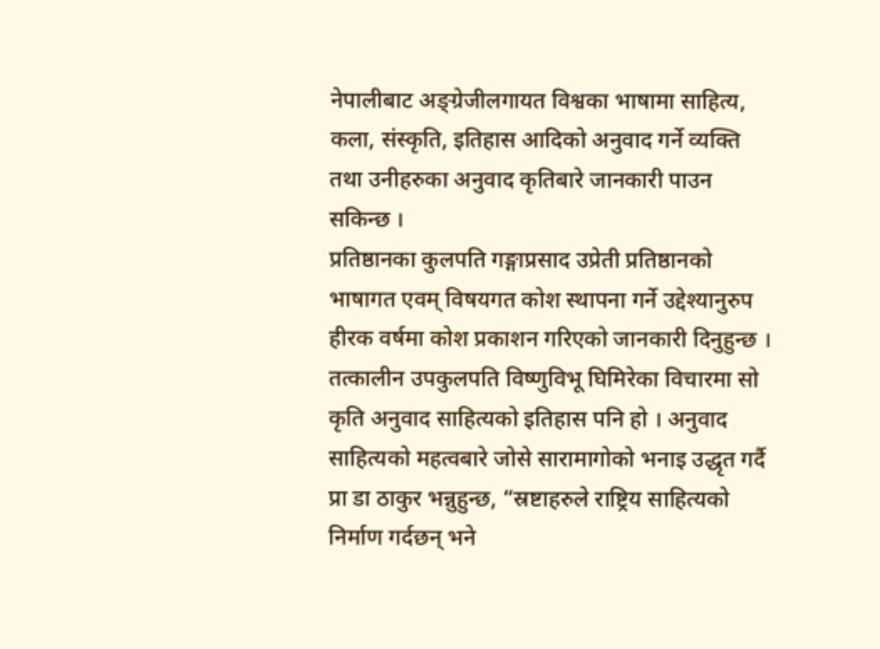नेपालीबाट अङ्ग्रेजीलगायत विश्वका भाषामा साहित्य, कला, संस्कृति, इतिहास आदिको अनुवाद गर्ने व्यक्ति तथा उनीहरुका अनुवाद कृतिबारे जानकारी पाउन सकिन्छ ।
प्रतिष्ठानका कुलपति गङ्गाप्रसाद उप्रेती प्रतिष्ठानको भाषागत एवम् विषयगत कोश स्थापना गर्ने उद्देश्यानुरुप हीरक वर्षमा कोश प्रकाशन गरिएको जानकारी दिनुहुन्छ । तत्कालीन उपकुलपति विष्णुविभू घिमिरेका विचारमा सो कृति अनुवाद साहित्यको इतिहास पनि हो । अनुवाद साहित्यको महत्वबारे जोसे सारामागोको भनाइ उद्धृत गर्दै प्रा डा ठाकुर भन्नुहुन्छ, “स्रष्टाहरुले राष्ट्रिय साहित्यको निर्माण गर्दछन् भने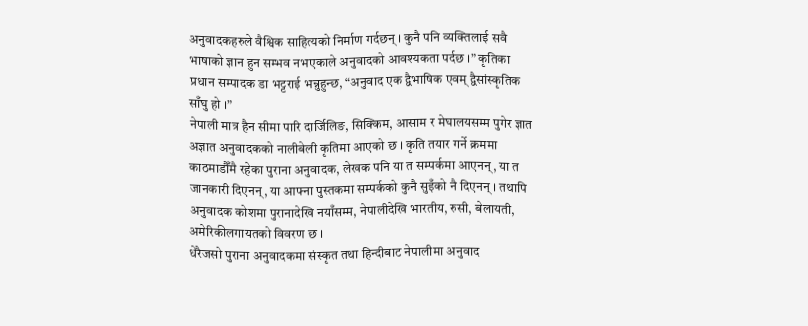अनुवादकहरुले वैश्विक साहित्यको निर्माण गर्दछन् । कुनै पनि व्यक्तिलाई सवै भाषाको ज्ञान हुन सम्भव नभएकाले अनुवादको आवश्यकता पर्दछ ।” कृतिका प्रधान सम्पादक डा भट्टराई भन्नुहुन्छ, “अनुवाद एक द्वैभाषिक एवम् द्वैसांस्कृतिक साँघु हो ।”
नेपाली मात्र हैन सीमा पारि दार्जिलिङ, सिक्किम, आसाम र मेघालयसम्म पुगेर ज्ञात अज्ञात अनुवादकको नालीबेली कृतिमा आएको छ । कृति तयार गर्ने क्रममा काठमाडौँमै रहेका पुराना अनुवादक, लेखक पनि या त सम्पर्कमा आएनन्, या त जानकारी दिएनन्, या आफ्ना पुस्तकमा सम्पर्कको कुनै सुइँको नै दिएनन् । तथापि अनुवादक कोशमा पुरानादेखि नयाँसम्म, नेपालीदेखि भारतीय, रुसी, बेलायती, अमेरिकीलगायतको विवरण छ ।
धेरैजसो पुराना अनुवादकमा संस्कृत तथा हिन्दीबाट नेपालीमा अनुवाद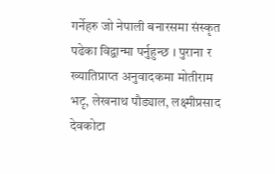गर्नेहरु जो नेपाली बनारसमा संस्कृत पढेका विद्वान्मा पर्नुहुन्छ । पुराना र ख्यातिप्राप्त अनुवादकमा मोतीराम भटृ, लेखनाथ पौड्याल, लक्ष्मीप्रसाद देवकोटा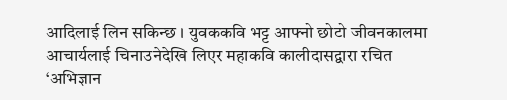आदिलाई लिन सकिन्छ । युवककवि भट्ट आफ्नो छोटो जीवनकालमा आचार्यलाई चिनाउनेदेखि लिएर महाकवि कालीदासद्वारा रचित ‘अभिज्ञान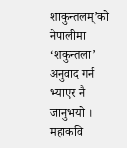शाकुन्तलम्’को नेपालीमा ‘शकुन्तला’ अनुवाद गर्न भ्याएर नै जानुभयो । महाकवि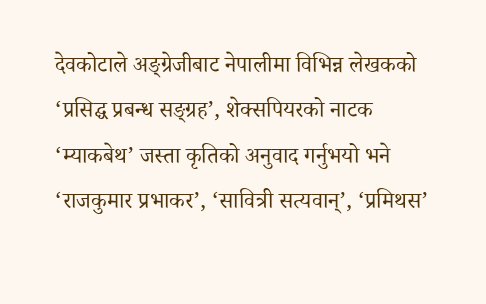देवकोटाले अङ्ग्रेजीबाट नेपालीमा विभिन्न लेखकको ‘प्रसिद्घ प्रबन्ध सङ्ग्रह’, शेक्सपियरको नाटक ‘म्याकबेथ’ जस्ता कृतिको अनुवाद गर्नुभयो भने ‘राजकुमार प्रभाकर’, ‘सावित्री सत्यवान्’, ‘प्रमिथस’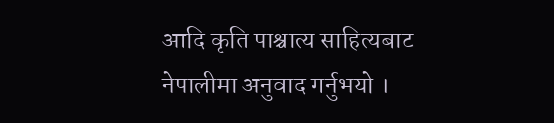आदि कृति पाश्चात्य साहित्यबाट नेपालीमा अनुवाद गर्नुभयो ।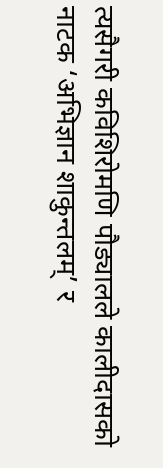त्यसैगरी कविशिरोमणि पौड्यालले कालीदासको नाटक ‘अभिज्ञान शाकुन्तलम्’ र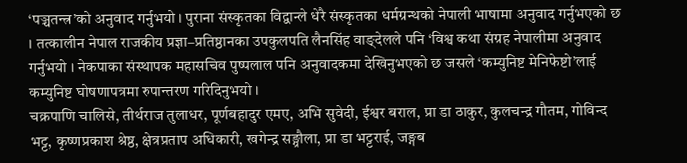‘पञ्चतन्त्र’को अनुवाद गर्नुभयो । पुराना संस्कृतका विद्वान्ले धेरै संस्कृतका धर्मग्रन्थको नेपाली भाषामा अनुवाद गर्नुभएको छ । तत्कालीन नेपाल राजकीय प्रज्ञा–प्रतिष्ठानका उपकुलपति लैनसिंह वाङ्देलले पनि ‘विश्व कथा संग्रह नेपालीमा अनुवाद गर्नुभयो । नेकपाका संस्थापक महासचिव पुष्पलाल पनि अनुवादकमा देखिनुभएको छ जसले ‘कम्युनिष्ट मेनिफेष्टो’लाई कम्युनिष्ट घोषणापत्रमा रुपान्तरण गरिदिनुभयो ।
चक्रपाणि चालिसे, तीर्थराज तुलाधर, पूर्णबहादुर एमए, अभि सुवेदी, ईश्वर बराल, प्रा डा ठाकुर, कुलचन्द्र गौतम, गोविन्द भट्ट, कृष्णप्रकाश श्रेष्ठ, क्षेत्रप्रताप अधिकारी, खगेन्द्र सङ्ग्रौला, प्रा डा भट्टराई, जङ्गब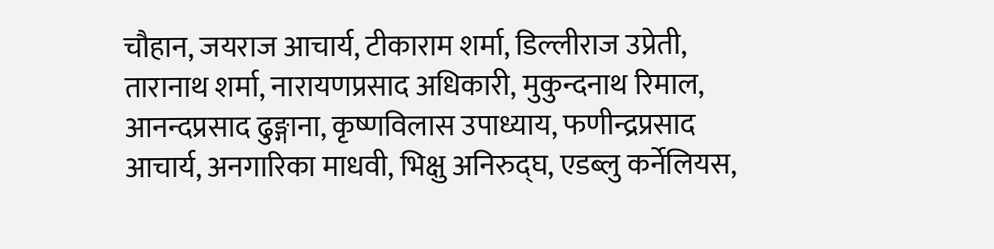चौहान, जयराज आचार्य, टीकाराम शर्मा, डिल्लीराज उप्रेती, तारानाथ शर्मा, नारायणप्रसाद अधिकारी, मुकुन्दनाथ रिमाल, आनन्दप्रसाद ढुङ्गाना, कृष्णविलास उपाध्याय, फणीन्द्रप्रसाद आचार्य, अनगारिका माधवी, भिक्षु अनिरुद्घ, एडब्लु कर्नेलियस,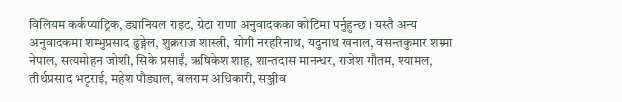विलियम कर्कप्याट्रिक, ड्यानियल राइट, ग्रेटा राणा अनुवादकका कोटिमा पर्नुहुन्छ । यस्तै अन्य अनुवादकमा शम्भुप्रसाद ढुङ्गेल, शुक्रराज शास्त्री, योगी नरहरिनाथ, यदुनाथ खनाल, वसन्तकुमार शम्र्मा नेपाल, सत्यमोहन जोशी, सिके प्रसाईं, ऋषिकेश शाह, शान्तदास मानन्धर, राजेश गौतम, श्यामल, तीर्थप्रसाद भटृराई, महेश पौड्याल, बलराम अधिकारी, सञ्जीव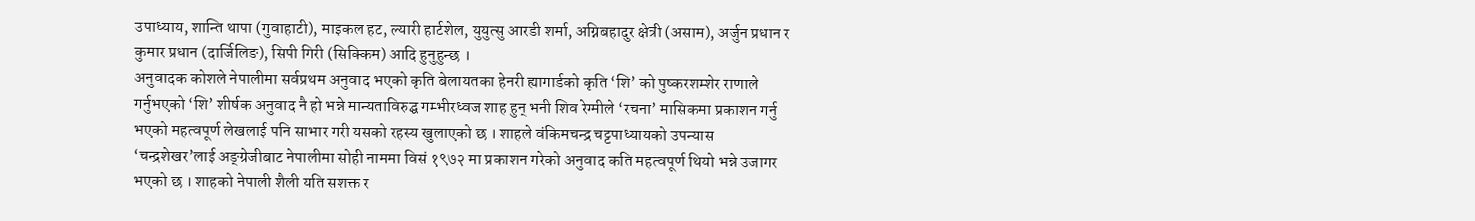उपाध्याय, शान्ति थापा (गुवाहाटी), माइकल हट, ल्यारी हार्टशेल, युयुत्सु आरडी शर्मा, अग्निबहादुर क्षेत्री (असाम), अर्जुन प्रधान र कुमार प्रधान (दार्जिलिङ), सिपी गिरी (सिक्किम) आदि हुनुहुन्छ ।
अनुवादक कोशले नेपालीमा सर्वप्रथम अनुवाद भएको कृति बेलायतका हेनरी ह्यागार्डको कृति ‘शि’ को पुष्करशम्शेर राणाले गर्नुभएको ‘शि’ शीर्षक अनुवाद नै हो भन्ने मान्यताविरुद्घ गम्भीरध्वज शाह हुन् भनी शिव रेग्मीले ‘रचना’ मासिकमा प्रकाशन गर्नु भएको महत्वपूर्ण लेखलाई पनि साभार गरी यसको रहस्य खुलाएको छ । शाहले वंकिमचन्द्र चट्टपाध्यायको उपन्यास ‘चन्द्रशेखर’लाई अङ्ग्रेजीबाट नेपालीमा सोही नाममा विसं १९७२ मा प्रकाशन गरेको अनुवाद कति महत्वपूर्ण थियो भन्ने उजागर भएको छ । शाहको नेपाली शैली यति सशक्त र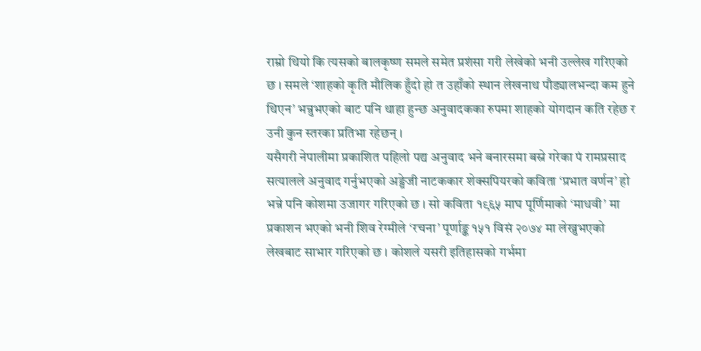राम्रो थियो कि त्यसको बालकृष्ण समले समेत प्रशंसा गरी लेखेको भनी उल्लेख गरिएको छ । समले ‘शाहको कृति मौलिक हुँदो हो त उहाँको स्थान लेखनाथ पौड्यालभन्दा कम हुने थिएन’ भन्नुभएको बाट पनि थाहा हुन्छ अनुवादकका रुपमा शाहको योगदान कति रहेछ र उनी कुन स्तरका प्रतिभा रहेछन् ।
यसैगरी नेपालीमा प्रकाशित पहिलो पद्य अनुवाद भने बनारसमा बस्ने गरेका पं रामप्रसाद सत्यालले अनुवाद गर्नुभएको अङ्ग्रेजी नाटककार शेक्सपियरको कविता ‘प्रभात वर्णन’ हो भन्ने पनि कोशमा उजागर गरिएको छ । सो कविता १९६५ माघ पूर्णिमाको ‘माधवी’ मा प्रकाशन भएको भनी शिव रेग्मीले ‘रचना’ पूर्णाङ्क १५१ विसं २०७४ मा लेख्नुभएको लेखबाट साभार गरिएको छ । कोशले यसरी इतिहासको गर्भमा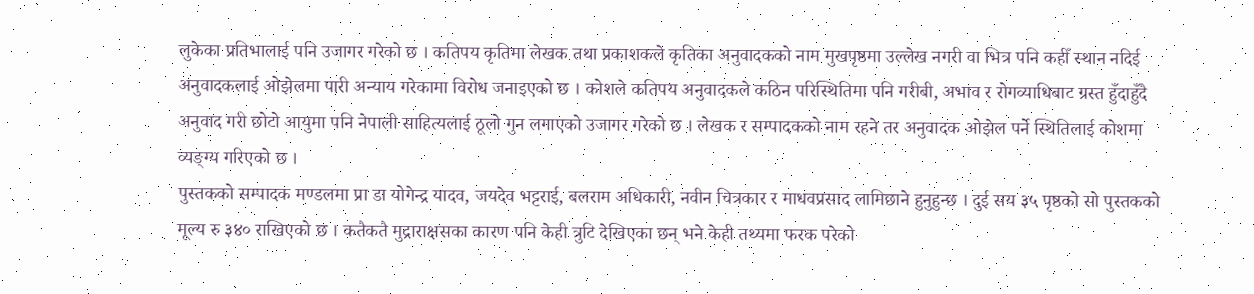लुकेका प्रतिभालाई पनि उजागर गरेको छ । कतिपय कृतिमा लेखक तथा प्रकाशकले कृतिका अनुवादकको नाम मुखपृष्ठमा उल्लेख नगरी वा भित्र पनि कहीँ स्थान नदिई अनुवादकलाई ओझेलमा पारी अन्याय गरेकामा विरोध जनाइएको छ । कोशले कतिपय अनुवादकले कठिन परिस्थितिमा पनि गरीबी, अभाव र रोगव्याधिबाट ग्रस्त हुँदाहुँदै अनुवाद गरी छोटो आयुमा पनि नेपाली साहित्यलाई ठूलो गुन लगाएको उजागर गरेको छ । लेखक र सम्पादकको नाम रहने तर अनुवादक ओझेल पर्ने स्थितिलाई कोशमा व्यङ्ग्य गरिएको छ ।
पुस्तकको सम्पादक मण्डलमा प्रा डा योगेन्द्र यादव, जयदेव भट्टराई, बलराम अधिकारी, नवीन चित्रकार र माधवप्रसाद लामिछाने हुनुहुन्छ । दुई सय ३५ पृष्ठको सो पुस्तकको मूल्य रु ३४० राखिएको छ । कतैकतै मुद्राराक्षसका कारण पनि केही त्रुटि देखिएका छन् भने केही तथ्यमा फरक परेको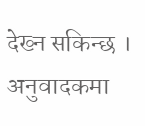देख्न सकिन्छ । अनुवादकमा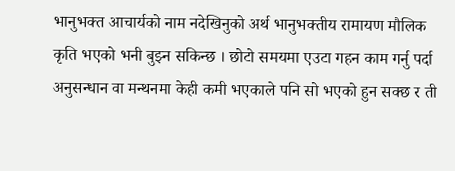भानुभक्त आचार्यको नाम नदेखिनुको अर्थ भानुभक्तीय रामायण मौलिक कृति भएको भनी बुझ्न सकिन्छ । छोटो समयमा एउटा गहन काम गर्नु पर्दा अनुसन्धान वा मन्थनमा केही कमी भएकाले पनि सो भएको हुन सक्छ र ती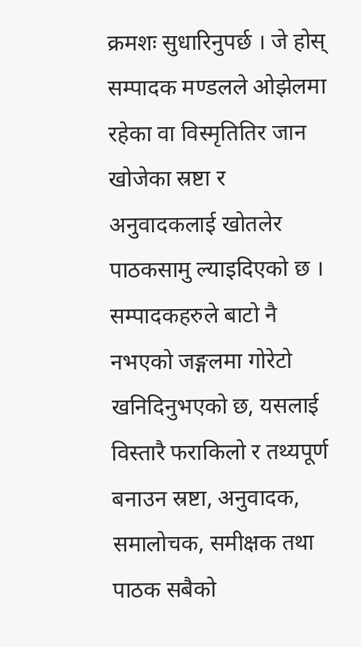क्रमशः सुधारिनुपर्छ । जे होस् सम्पादक मण्डलले ओझेलमा रहेका वा विस्मृतितिर जान खोजेका स्रष्टा र अनुवादकलाई खोतलेर पाठकसामु ल्याइदिएको छ । सम्पादकहरुले बाटो नै नभएको जङ्गलमा गोरेटो खनिदिनुभएको छ, यसलाई विस्तारै फराकिलो र तथ्यपूर्ण बनाउन स्रष्टा, अनुवादक, समालोचक, समीक्षक तथा पाठक सबैको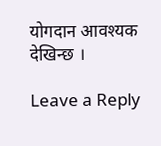योगदान आवश्यक देखिन्छ ।

Leave a Reply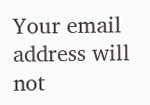Your email address will not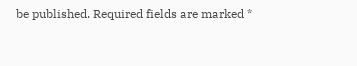be published. Required fields are marked *